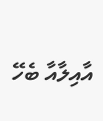އާއިލާއާ ބެހޭ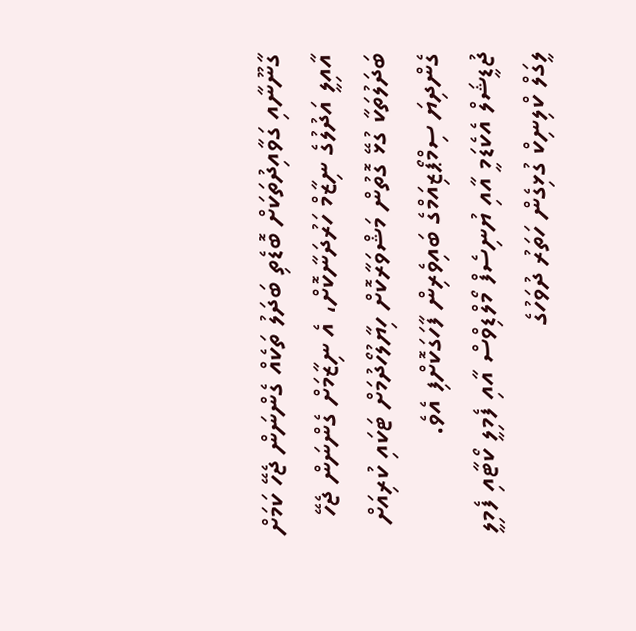ގާނޫނާއި ގަވާއިދުތަކަށް ބޮޑެތި ބަދަލު ތަކެއް ގެންނަން ޖެހޭ ކަމަށް އާއިލީ އަދުލުގެ ނިޒާމް ހަރުދަނާކޮށް، އެ ނިޒާމަށް ގެންނަން ޖެހޭ ބަދަލުތަކާ ގުޅޭ ގޮތުން މަޝްވަރާކޮށް ހިޔާލުހޯދުމަށް ޓަކައި ކުރިއަށް ގެންދިޔަ ސިމްޕޯޒިއަމްގެ ބައިވެރިން ފާހަގަކޮށްފި އެވެ.
ޖުޑީޝަލް އެކެޑަމީ އާއި ޔުނިސެފް މޯލްޑިވްސް އާއި ފެމިލީ ކޯޓާއި ފެމިލީ ލީގަލް ކްލިނިކް ގުޅިގެން ހަތަރު ދުވަހުގެ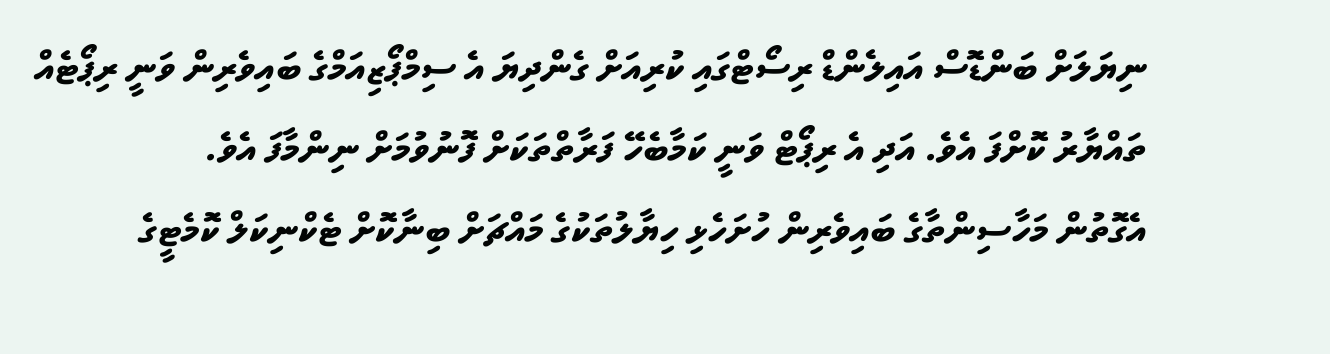ނިޔަލަށް ބަންޑޮސް އައިލެންޑް ރިސޯޓްގައި ކުރިއަށް ގެންދިޔަ އެ ސިމްޕޯޒިއަމްގެ ބައިވެރިން ވަނީ ރިޕޯޓެއް ތައްޔާރު ކޮށްފަ އެވެ. އަދި އެ ރިޕޯޓް ވަނީ ކަމާބެހޭ ފަރާތްތަކަށް ފޮނުވުމަށް ނިންމާފަ އެވެ.
އެގޮތުން މަހާސިންތާގެ ބައިވެރިން ހުށަހެޅި ހިޔާލުތަކުގެ މައްޗަށް ބިނާކޮށް ޓެކްނިކަލް ކޮމެޓީގެ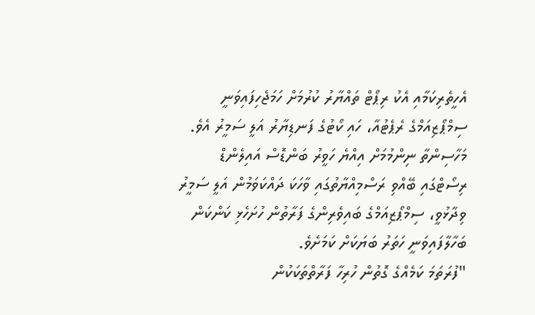އެހީތެރިކަމާއި އެކު ރިޕޯޓް ތައްޔާރު ކުރުމަށް ހަމަޖެހިފައިވަނީ ސިމްޕޯޒިއަމްގެ ރެޕެޓުއާ، ހައި ކޯޓުގެ ފަނޑިޔާރު އަލީ ސަމީރު އެވެ.
މަހާސިންތާ ނިންމުމަށް އިއްޔެ ހަވީރު ބަންޑޮސް އައިލެންޑް ރިސޯޓްގައި ބޭއްވި ރަސްމިއްޔާތުގައި ވާހަކަ ދައްކަވަމުން އަލީ ސަމީރު ވިދާޅުވީ، ސިމްޕޯޒިއަމްގެ ބައިވެރިންގެ ފަރާތުން ހުށަހެޅި ކަންކަން ބަހާލާފައިވަނީ ހަތަރު ބަޔަކަށް ކަމަށެވެ.
"ފުރަތަމަ ކަމެއްގެ ގޮތުން ހުރިހާ ފަރާތްތަކަކުން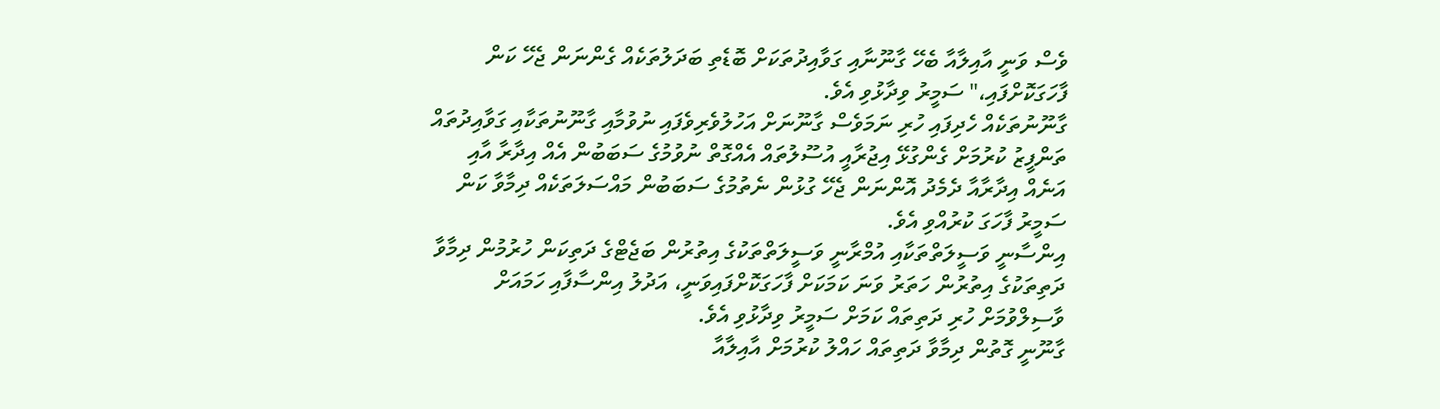ވެސް ވަނީ އާއިލާއާ ބެހޭ ގާނޫނާއި ގަވާއިދުތަކަށް ބޮޑެތި ބަދަލުތަކެއް ގެންނަން ޖެހޭ ކަން ފާހަގަކޮށްފައި،" ސަމީރު ވިދާޅުވި އެވެ.
ގާނޫނުތަކެއް ހެދިފައި ހުރި ނަމަވެސް ގާނޫނަށް އަހުލުވެރިވެފައި ނުވުމާއި ގާނޫނުތަކާއި ގަވާއިދުތައް ތަންފީޒު ކުރުމަށް ގެންގުޅޭ އިޖުރާއީ އުސޫލުތައް އެއްގޮތް ނުވުމުގެ ސަބަބުން އެއް އިދާރާ އާއި އަނެއް އިދާރާއާ ދެމެދު އޮންނަން ޖެހޭ ގުޅުން ނެތުމުގެ ސަބަބުން މައްސަލަތަކެއް ދިމާވާ ކަން ސަމީރު ފާހަގަ ކުރުއްވި އެވެ.
އިންސާނީ ވަސީލަތްތަކާއި އުމްރާނީ ވަސީލަތްތަކުގެ އިތުރުން ބަޖެޓްގެ ދަތިކަން ހުރުމުން ދިމާވާ ދަތިތަކުގެ އިތުރުން ހަތަރު ވަނަ ކަމަކަށް ފާހަގަކޮށްފައިވަނީ، އަދުލު އިންސާފާއި ހަމައަށް ވާސިލްވުމަށް ހުރި ދަތިތައް ކަމަށް ސަމީރު ވިދާޅުވި އެވެ.
ގާނޫނީ ގޮތުން ދިމާވާ ދަތިތައް ހައްލު ކުރުމަށް އާއިލާއާ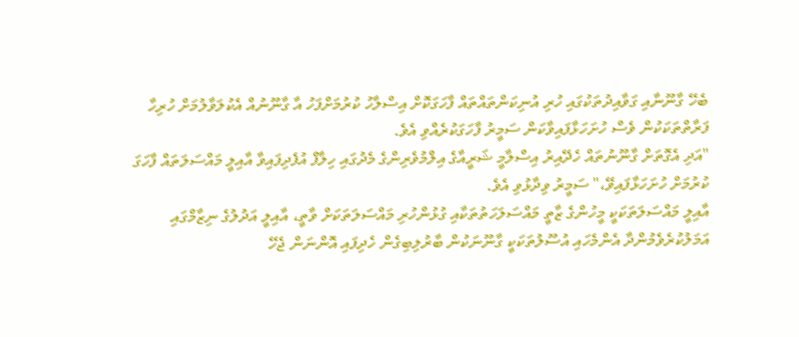ބެހޭ ގާނޫނާއި ގަވާއިދުތަކުގައި ހުރި އުނިކަންތައްތައް ފާހަގަކޮށް އިސްލާހު ކުރުމަށްފަހު އާ ގާނޫނުއް އެކުލަވާލުމަށް ހުރިހާ ފަރާތްތަކަކުން ވެސް ހުށަހަޅާފައިވާކަން ސަމީރު ފާހަގަކުރެއްވި އެވެ.
"އަދި އެގޮތަށް ގާނޫނުތައް ހެދޭއިރު އިސްލާމީ ޝަރީއާގެ އިލްމުވެރިންގެ މެދުގައި ހިލާފް އުފެދިފައިވާ އާއިލީ މައްސަލަތައް ފާހަގަ ކުރުމަށް ހުށަހަޅާފައިވޭ،" ސަމީރު ވިދާޅުވި އެވެ.
އާއިލީ މައްސަލަތަކަކީ މީހުންގެ ޒާތީ މައްސަލަހަތުތަކާއި ގުޅުންހުރި މައްސަލަތަކަށް ވާތީ، އާއިލީ އަދުލުގެ ނިޒާމްގައި އަމަލުކުރެވެމުންދާ އެންމެހައި އުސޫލުތަކަކީ ގާނޫނަކުން ބާރުލިބިގެން ހެދިފައި އޮންނަން ޖެހޭ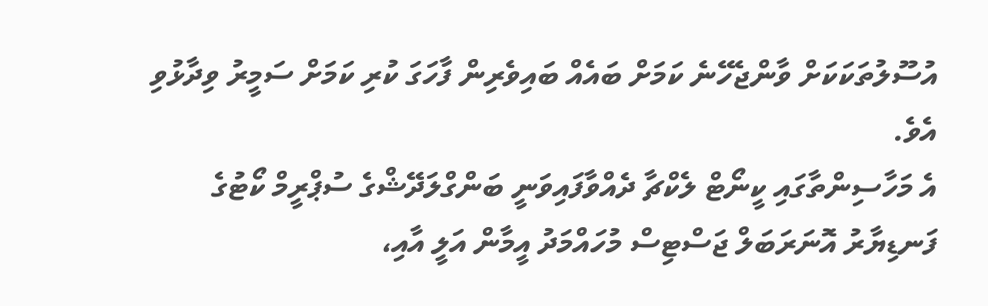އުސޫލުތަކަކަށް ވާންޖެހޭނެ ކަމަށް ބައެއް ބައިވެރިން ފާހަގަ ކުރި ކަމަށް ސަމީރު ވިދާޅުވި އެވެ.
އެ މަހާސިންތާގައި ކީނޯޓް ލެކްޗާ ދެއްވާފައިވަނީ ބަންގްލަދޭޝްގެ ސުޕްރީމް ކޯޓުގެ ފަނޑިޔާރު އޮނަރަބަލް ޖަސްޓިސް މުހައްމަދު އީމާން އަލީ އާއި،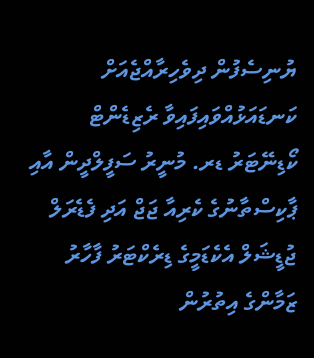ޔުނިސެފުން ދިވެހިރާއްޖެއަށް ކަނޑައަޅުއްވައިފައިވާ ރެޒިޑެންޓް ކޯޑިނޭޓަރު ޑރ. މުނީރު ސަފީލްދީން އާއި ޕާކިސްތާނުގެ ކެރިއާ ޖަޖް އަދި ފެޑެރަލް ޖުޑީޝަލް އެކެޑަމީގެ ޑިރެކްޓަރު ފާހާރު ޒަމާންގެ އިތުރުން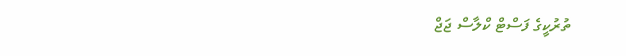ތުރުކީގެ ފަސްޓް ކްލާސް ޖަޖް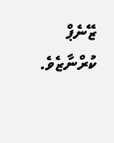ޒޭނެޕް ކުރްނާޒެވެ.